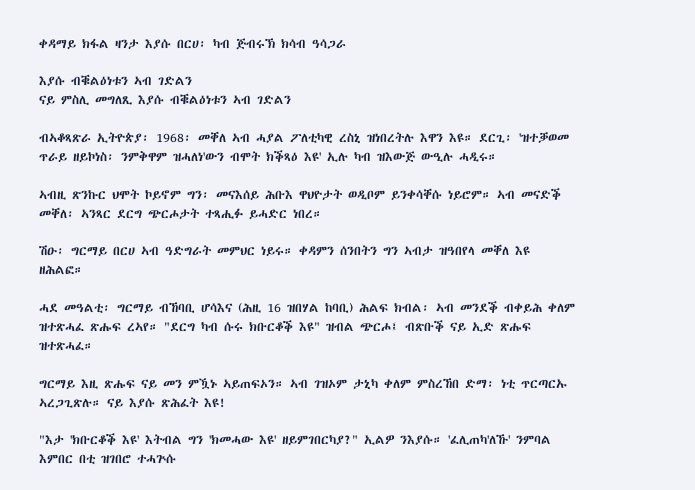ቀዳማይ ክፋል ዛንታ እያሱ በርሀ፡ ካብ ጅብሩኽ ክሳብ ዓሳጋራ

እያሱ ብቑልዕነቱን ኣብ ገድልን
ናይ ምስሊ መግለጺ እያሱ ብቑልዕነቱን ኣብ ገድልን

ብኣቆጻጽራ ኢትዮጵያ፡ 1968፡ መቐለ ኣብ ሓያል ፖለቲካዊ ረስኒ ዝነበረትሉ እዋን እዩ። ደርጊ፡ 'ዝተቓወመ ጥራይ ዘይኮነስ፡ ንምቅዋም ዝሓለነ'ውን ብሞት ክቕጻዕ እዩ' ኢሉ ካብ ዝእውጅ ውዒሉ ሓዲሩ።

ኣብዚ ጽንኩር ህሞት ኮይኖም ግን፡ መናእሰይ ሕቡእ ዋህዮታት ወዲቦም ይንቀሳቐሱ ነይሮም። ኣብ መናድቕ መቐለ፡ ኣንጻር ደርግ ጭርሖታት ተጻሒፉ ይሓድር ነበረ።

ሽዑ፡ ግርማይ በርሀ ኣብ ዓድግራት መምህር ነይሩ። ቀዳምን ሰንበትን ግን ኣብታ ዝዓበየላ መቐለ እዩ ዘሕልፎ።

ሓደ መዓልቲ፡ ግርማይ ብኸባቢ ሆሳእና (ሕዚ 16 ዝበሃል ከባቢ) ሕልፍ ክብል፡ ኣብ መንደቕ ብቀይሕ ቀለም ዝተጽሓፈ ጽሑፍ ረኣየ። "ደርግ ካብ ሱሩ ክቡርቆቕ እዩ" ዝብል ጭርሖ፤ ብጽቡቕ ናይ ኢድ ጽሑፍ ዝተጽሓፈ።

ግርማይ እዚ ጽሑፍ ናይ መን ምዃኑ ኣይጠፍኦን። ኣብ ገዝኦም ታኒካ ቀለም ምስረኸበ ድማ፡ ነቲ ጥርጣርኡ ኣረጋጊጽሉ። ናይ እያሱ ጽሕፈት እዩ!

"እታ 'ክቡርቆቕ እዩ' እትብል ግን 'ክመሓው እዩ' ዘይምገበርካያ?" ኢልዎ ንእያሱ። 'ፈሊጠካ'ለኹ' ንምባል እምበር በቲ ዝገበሮ ተሓጕሱ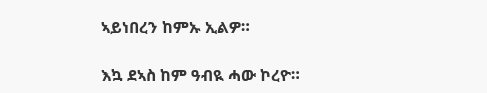ኣይነበረን ከምኡ ኢልዎ።

እኳ ደኣስ ከም ዓብዪ ሓው ኮረዮ።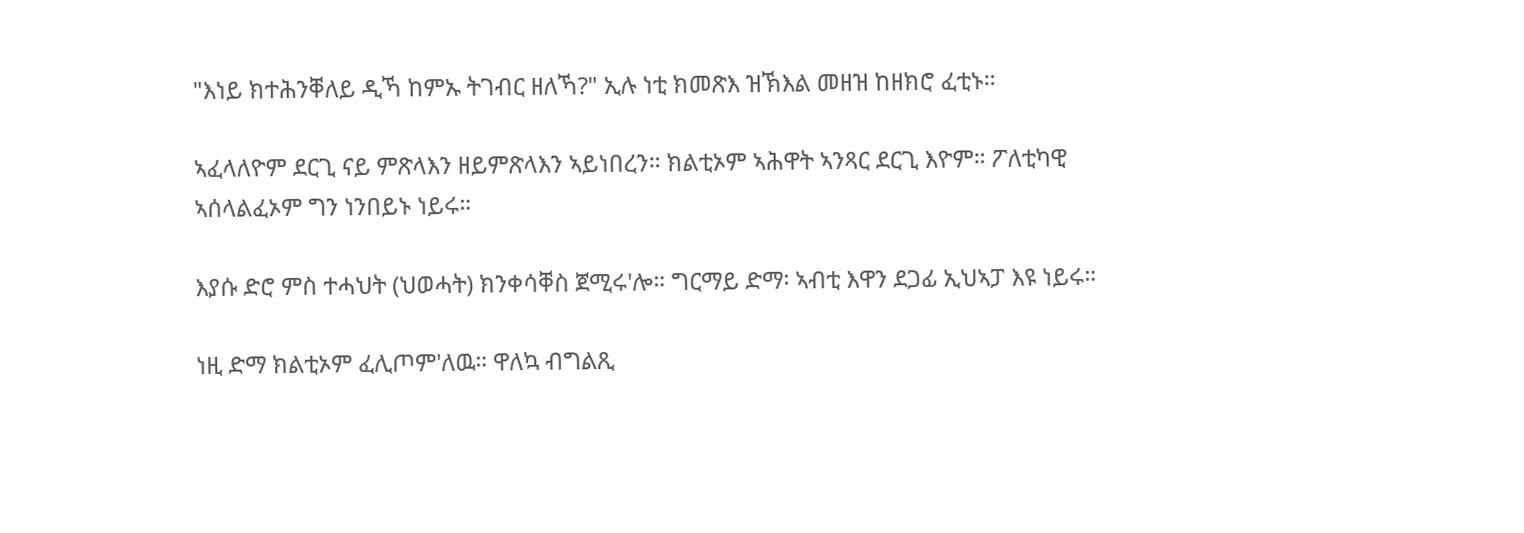"እነይ ክተሕንቐለይ ዲኻ ከምኡ ትገብር ዘለኻ?" ኢሉ ነቲ ክመጽእ ዝኽእል መዘዝ ከዘክሮ ፈቲኑ።

ኣፈላለዮም ደርጊ ናይ ምጽላእን ዘይምጽላእን ኣይነበረን። ክልቲኦም ኣሕዋት ኣንጻር ደርጊ እዮም። ፖለቲካዊ ኣሰላልፈኦም ግን ነንበይኑ ነይሩ።

እያሱ ድሮ ምስ ተሓህት (ህወሓት) ክንቀሳቐስ ጀሚሩ'ሎ። ግርማይ ድማ፡ ኣብቲ እዋን ደጋፊ ኢህኣፓ እዩ ነይሩ።

ነዚ ድማ ክልቲኦም ፈሊጦም'ለዉ። ዋለኳ ብግልጺ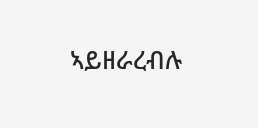ኣይዘራረብሉ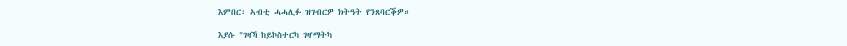እምበር፡ ኣብቲ ሓሓሊፉ ዝገብርዎ ክትዓት የንጸባርቕዎ።

እያሱ "ገዛኻ ከይኮስተርካ ገዛ'ማትካ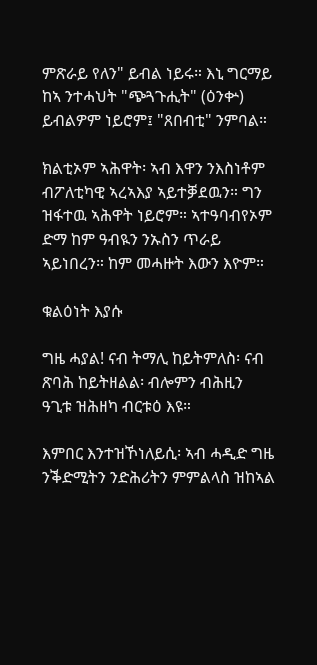ምጽራይ የለን" ይብል ነይሩ። እኒ ግርማይ ከኣ ንተሓህት "ጭጓጉሒት" (ዕንቍ) ይብልዎም ነይሮም፤ "ጸበብቲ" ንምባል።

ክልቲኦም ኣሕዋት፡ ኣብ እዋን ንእስነቶም ብፖለቲካዊ ኣረኣእያ ኣይተቓደዉን። ግን ዝፋተዉ ኣሕዋት ነይሮም። ኣተዓባብየኦም ድማ ከም ዓብዪን ንኡስን ጥራይ ኣይነበረን። ከም መሓዙት እውን እዮም።

ቁልዕነት እያሱ

ግዜ ሓያል! ናብ ትማሊ ከይትምለስ፡ ናብ ጽባሕ ከይትዘልል፡ ብሎምን ብሕዚን ዓጊቱ ዝሕዘካ ብርቱዕ እዩ።

እምበር እንተዝኾነለይሲ፡ ኣብ ሓዲድ ግዜ ንቕድሚትን ንድሕሪትን ምምልላስ ዝከኣል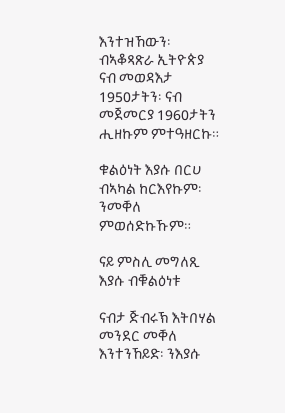እንተዝኸውን፡ ብኣቆጻጽራ ኢትዮጵያ ናብ መወዳእታ 1950ታትን፡ ናብ መጀመርያ 1960ታትን ሒዘኩም ምተዓዘርኩ።

ቁልዕነት እያሱ በርሀ ብኣካል ከርእየኩም፡ ንመቐለ ምወሰድኩኹም።

ናይ ምስሊ መግለጺ እያሱ ብቑልዕነቱ

ናብታ ጅብሩኽ እትበሃል መንደር መቐለ እንተንኸይድ፡ ንእያሱ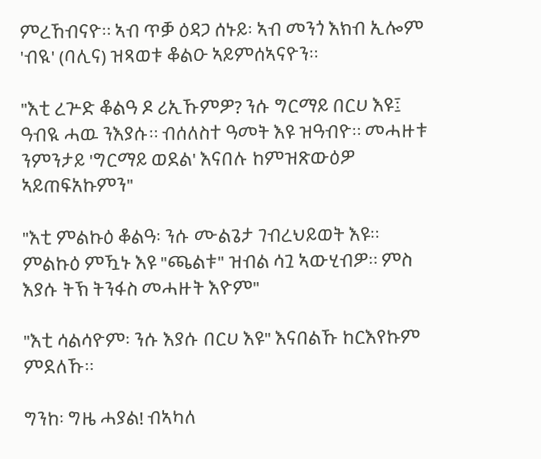ምረኸብናዮ። ኣብ ጥቓ ዕዳጋ ሰኑይ፡ ኣብ መንጎ እክብ ኢሎም 'ብዪ' (ባሊና) ዝጻወቱ ቆልዑ ኣይምሰኣናዮን።

"እቲ ረጕድ ቆልዓ ዶ ሪኢኹምዎ? ንሱ ግርማይ በርሀ እዩ፤ ዓብዪ ሓዉ ንእያሱ። ብሰለስተ ዓመት እዩ ዝዓብዮ። መሓዙቱ ንምንታይ 'ግርማይ ወደል' እናበሉ ከምዝጽውዕዎ ኣይጠፍአኩምን"

"እቲ ምልኩዕ ቆልዓ፡ ንሱ ሙልጌታ ገብረህይወት እዩ። ምልኩዕ ምዃኑ እዩ "ጫልቱ" ዝብል ሳጓ ኣውሂብዎ። ምስ እያሱ ትኽ ትንፋስ መሓዙት እዮም"

"እቲ ሳልሳዮም፡ ንሱ እያሱ በርሀ እዩ" እናበልኹ ከርእየኩም ምደለኹ።

ግንከ፡ ግዜ ሓያል! ብኣካለ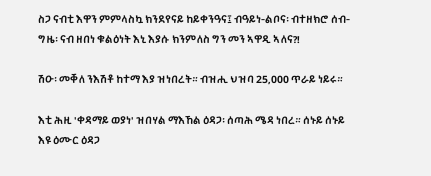ስጋ ናብቲ እዋን ምምላስኳ ክንደየናይ ከይቀንዓና፤ ብዓይነ-ልቦና፡ ብተዘክሮ ሰብ-ግዜ፡ ናብ ዘበነ ቁልዕነት እኒ እያሱ ክንምለስ ግን መን ኣዋዲ ኣለና?!

ሽዑ፡ መቐለ ንእሽቶ ከተማ እያ ዝነበረት። ብዝሒ ህዝባ 25,000 ጥራይ ነይሩ።

እቲ ሕዚ 'ቀዳማይ ወያነ' ዝበሃል ማእኸል ዕዳጋ፡ ሰጣሕ ሜዳ ነበረ። ሰኑይ ሰኑይ እዩ ዕሙር ዕዳጋ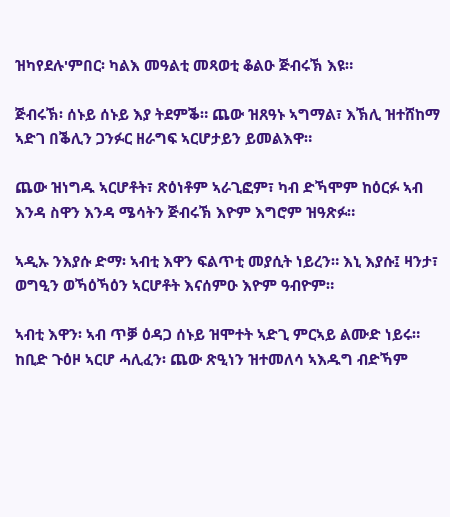ዝካየደሉ'ምበር፡ ካልእ መዓልቲ መጻወቲ ቆልዑ ጅብሩኽ እዩ።

ጅብሩኽ፡ ሰኑይ ሰኑይ እያ ትደምቕ። ጨው ዝጸዓኑ ኣግማል፣ እኽሊ ዝተሸከማ ኣድገ በቕሊን ጋንፉር ዘራግፍ ኣርሆታይን ይመልእዋ።

ጨው ዝነግዱ ኣርሆቶት፣ ጽዕነቶም ኣራጊፎም፣ ካብ ድኻሞም ከዕርፉ ኣብ እንዳ ስዋን እንዳ ሜሳትን ጅብሩኽ እዮም እግሮም ዝዓጽፉ።

ኣዲኡ ንእያሱ ድማ፡ ኣብቲ እዋን ፍልጥቲ መያሲት ነይረን። እኒ እያሱ፤ ዛንታ፣ ወግዒን ወኻዕኻዕን ኣርሆቶት እናሰምዑ እዮም ዓብዮም።

ኣብቲ እዋን፡ ኣብ ጥቓ ዕዳጋ ሰኑይ ዝሞተት ኣድጊ ምርኣይ ልሙድ ነይሩ። ከቢድ ጉዕዞ ኣርሆ ሓሊፈን፡ ጨው ጽዒነን ዝተመለሳ ኣእዱግ ብድኻም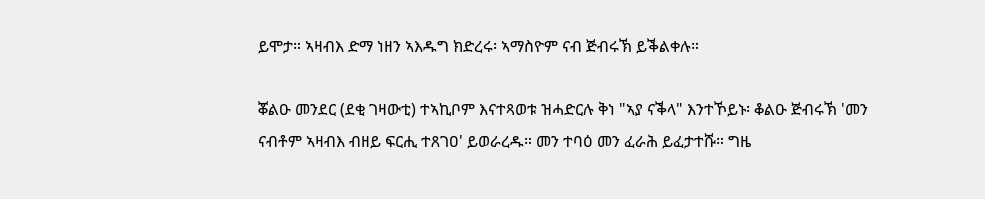ይሞታ። ኣዛብእ ድማ ነዘን ኣእዱግ ክድረሩ፡ ኣማስዮም ናብ ጅብሩኽ ይቕልቀሉ።

ቖልዑ መንደር (ደቂ ገዛውቲ) ተኣኪቦም እናተጻወቱ ዝሓድርሉ ቅነ "ኣያ ናቕላ" እንተኾይኑ፡ ቆልዑ ጅብሩኽ 'መን ናብቶም ኣዛብእ ብዘይ ፍርሒ ተጸገዐ' ይወራረዱ። መን ተባዕ መን ፈራሕ ይፈታተሹ። ግዜ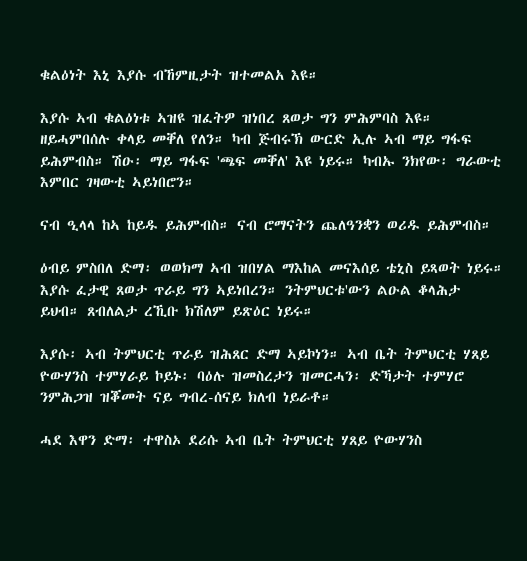ቁልዕነት እኒ እያሱ ብኸምዚታት ዝተመልአ እዩ።

እያሱ ኣብ ቁልዕነቱ ኣዝዩ ዝፈትዎ ዝነበረ ጸወታ ግን ምሕምባስ እዩ። ዘይሓምበሰሉ ቀላይ መቐለ የለን። ካብ ጅብሩኽ ውርድ ኢሉ ኣብ ማይ ግፋፍ ይሕምብስ። ሽዑ፡ ማይ ግፋፍ 'ጫፍ መቐለ' እዩ ነይሩ። ካብኡ ንክየው፡ ግራውቲ እምበር ገዛውቲ ኣይነበሮን።

ናብ ዒላላ ከኣ ከይዱ ይሕምብስ። ናብ ሮማናትን ጨለዓንቋን ወሪዱ ይሕምብስ።

ዕብይ ምስበለ ድማ፡ ወወክማ ኣብ ዝበሃል ማእከል መናእሰይ ቴኒስ ይጻወት ነይሩ። እያሱ ፈታዊ ጸወታ ጥራይ ግን ኣይነበረን። ንትምህርቱ'ውን ልዑል ቆላሕታ ይህብ። ጸብለልታ ረኺቡ ክሽለም ይጽዕር ነይሩ።

እያሱ፡ ኣብ ትምህርቲ ጥራይ ዝሕጸር ድማ ኣይኮነን። ኣብ ቤት ትምህርቲ ሃጸይ ዮውሃንስ ተምሃራይ ኮይኑ፡ ባዕሉ ዝመስረታን ዝመርሓን፡ ድኻታት ተምሃሮ ንምሕጋዝ ዝቖመት ናይ ግብረ-ሰናይ ክለብ ነይራቶ።

ሓደ እዋን ድማ፡ ተዋስኦ ደሪሱ ኣብ ቤት ትምህርቲ ሃጸይ ዮውሃንስ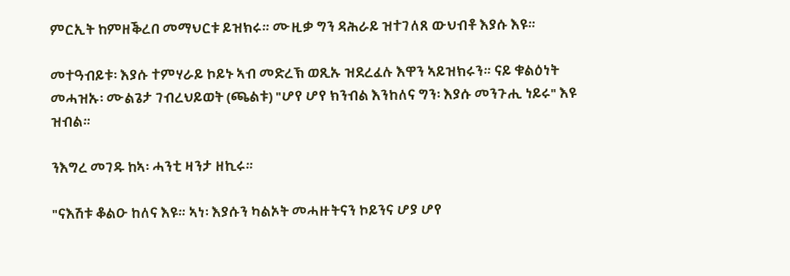ምርኢት ከምዘቕረበ መማህርቱ ይዝክሩ። ሙዚቃ ግን ዳሕራይ ዝተገለጸ ውህብቶ እያሱ እዩ።

መተዓብይቱ፡ እያሱ ተምሃራይ ኮይኑ ኣብ መድረኽ ወጺኡ ዝደረፈሉ እዋን ኣይዝክሩን። ናይ ቁልዕነት መሓዝኡ፡ ሙልጌታ ገብረህይወት (ጫልቱ) "ሆየ ሆየ ክንብል እንከለና ግን፡ እያሱ መንጉሒ ነይሩ" እዩ ዝብል።

ንእግረ መገዱ ከኣ፡ ሓንቲ ዛንታ ዘኪሩ።

"ናእሽቱ ቆልዑ ከለና እዩ። ኣነ፡ እያሱን ካልኦት መሓዙትናን ኮይንና ሆያ ሆየ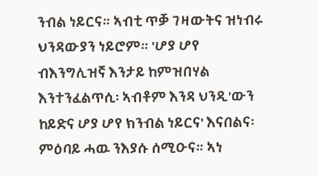ንብል ነይርና። ኣብቲ ጥቓ ገዛውትና ዝነብሩ ህንዳውያን ነይሮም። 'ሆያ ሆየ ብእንግሊዝኛ እንታይ ከምዝበሃል እንተንፈልጥሲ፡ ኣብቶም እንዳ ህንዲ'ውን ከይድና ሆያ ሆየ ክንብል ነይርና' እናበልና፡ ምዕባይ ሓዉ ንእያሱ ሰሚዑና። ኣነ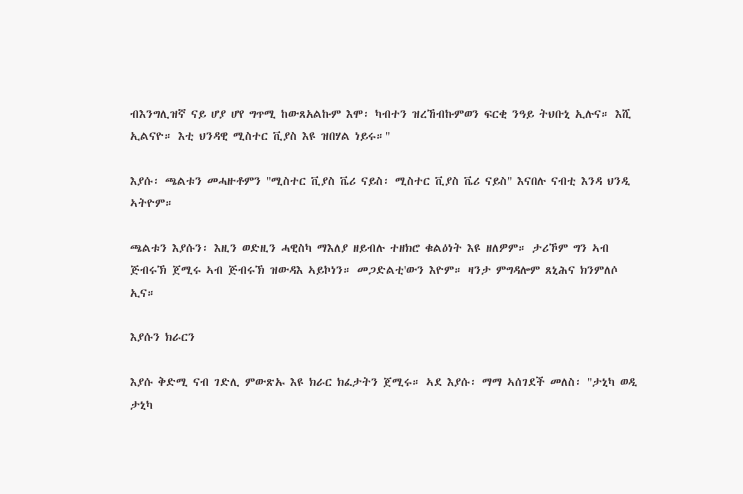ብእንግሊዝኛ ናይ ሆያ ሆየ ግጥሚ ከውጸአልኩም እሞ፡ ካብተን ዝረኸብኩምወን ፍርቂ ንዓይ ትህቡኒ ኢሉና። እሺ ኢልናዮ። እቲ ህንዳዊ ሚስተር ቪያስ እዩ ዝበሃል ነይሩ።"

እያሱ፡ ጫልቱን መሓዙቶምን "ሚስተር ቪያስ ቬሪ ናይስ፡ ሚስተር ቪያስ ቬሪ ናይስ" እናበሉ ናብቲ እንዳ ህንዲ ኣትዮም።

ጫልቱን እያሱን፡ እዚን ወድዚን ሓዊስካ ማእለያ ዘይብሉ ተዘክሮ ቁልዕነት እዩ ዘለዎም። ታሪኾም ግን ኣብ ጅብሩኽ ጀሚሩ ኣብ ጅብሩኽ ዝውዳእ ኣይኮነን። መጋድልቲ'ውን እዮም። ዛንታ ምግዳሎም ጸኒሕና ክንምለሶ ኢና።

እያሱን ክራርን

እያሱ ቅድሚ ናብ ገድሊ ምውጽኡ እዩ ክራር ክፈታትን ጀሚሩ። ኣደ እያሱ፡ ማማ ኣሰገደች መለስ፡ "ታኒካ ወዲ ታኒካ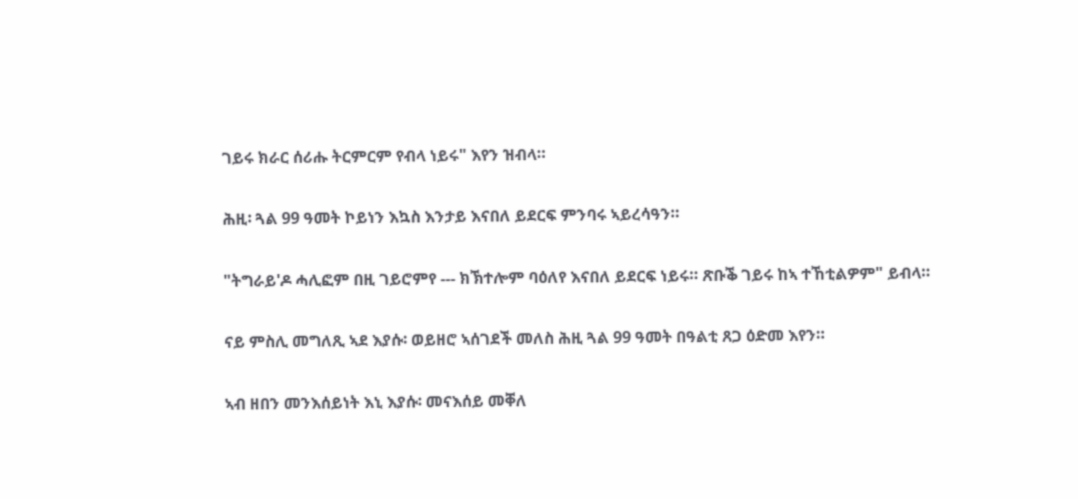ገይሩ ክራር ሰሪሑ ትርምርም የብላ ነይሩ" እየን ዝብላ።

ሕዚ፡ ጓል 99 ዓመት ኮይነን እኳስ እንታይ እናበለ ይደርፍ ምንባሩ ኣይረሳዓን።

"ትግራይ'ዶ ሓሊፎም በዚ ገይሮምየ --- ክኽተሎም ባዕለየ እናበለ ይደርፍ ነይሩ። ጽቡቕ ገይሩ ከኣ ተኸቲልዎም" ይብላ።

ናይ ምስሊ መግለጺ ኣደ እያሱ፡ ወይዘሮ ኣሰገደች መለስ ሕዚ ጓል 99 ዓመት በዓልቲ ጸጋ ዕድመ እየን።

ኣብ ዘበን መንእሰይነት እኒ እያሱ፡ መናእሰይ መቐለ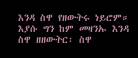እንዳ ስዋ የዘውትሩ ነይሮም። እያሱ ግን ከም መዛንኡ እንዳ ስዋ ዘዘውትር፡ ስዋ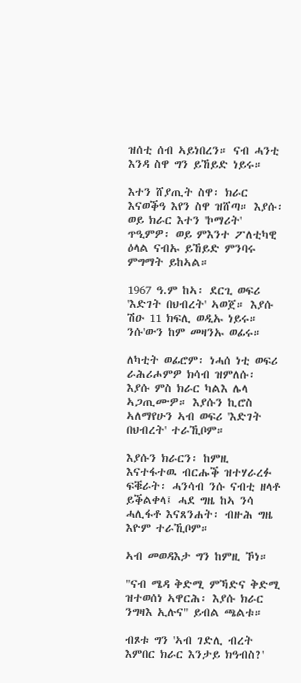ዝሰቲ ሰብ ኣይነበረን። ናብ ሓንቲ እንዳ ስዋ ግን ይኸይድ ነይሩ።

እተን ሸያጢት ስዋ፡ ክራር እናወቕዓ እየን ስዋ ዝሸጣ። እያሱ፡ ወይ ክራር እተን 'ኮማሪት' ጥዒምዎ፡ ወይ ምእንተ ፖለቲካዊ ዕላል ናብኡ ይኸይድ ምንባሩ ምግማት ይከኣል።

1967 ዓ.ም ከኣ፡ ደርጊ ወፍሪ 'እድገት በህብረት' ኣወጀ። እያሱ ሽዑ 11 ክፍሊ ወዲኡ ነይሩ። ንሱ'ውን ከም መዛንኡ ወፊሩ።

ለካቲት ወፊሮም፡ ነሓሰ ነቲ ወፍሪ ራሕሪሖምዎ ክሳብ ዝምለሱ፡ እያሱ ምስ ክራር ካልእ ሌላ ኣጋጢሙዎ። እያሱን ኪሮስ ኣለማየሁን ኣብ ወፍሪ 'እድገት በህብረት' ተራኺቦም።

እያሱን ክራርን፡ ከምዚ እናተፋተዉ ብርሑቕ ዝተሃራረፉ ፍቑራት፡ ሓንሳብ ንሱ ናብቲ ዘላቶ ይቕልቀላ፤ ሓደ ግዜ ከኣ ንሳ ሓሊፋቶ እናጸንሐት፡ ብዙሕ ግዜ እዮም ተራኺቦም።

ኣብ መወዳእታ ግን ከምዚ ኾነ።

"ናብ ሜዳ ቅድሚ ምኻድና ቅድሚ ዝተወሰነ ኣዋርሕ፡ እያሱ ክራር ንግዛእ ኢሉና" ይብል ጫልቱ።

ብጾቱ ግን 'ኣብ ገድሊ ብረት እምበር ክራር እንታይ ክዓብስ?'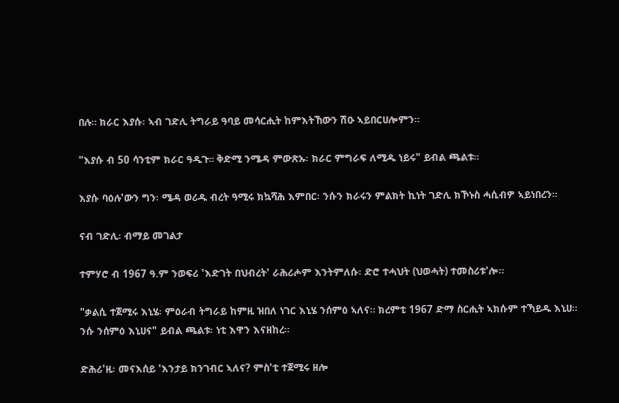በሉ። ክራር እያሱ፡ ኣብ ገድሊ ትግራይ ዓባይ መሳርሒት ከምእትኸውን ሽዑ ኣይበርሀሎምን።

"እያሱ ብ 50 ሳንቲም ክራር ዓዲጉ። ቅድሚ ንሜዳ ምውጽኡ፡ ክራር ምግራፍ ለሚዱ ነይሩ" ይብል ጫልቱ።

እያሱ ባዕሉ'ውን ግን፡ ሜዳ ወሪዱ ብረት ዓሚሩ ክኳሻሕ እምበር፡ ንሱን ክራሩን ምልክት ኪነት ገድሊ ክኾኑስ ሓሲብዎ ኣይነበረን።

ናብ ገድሊ፡ ብማይ መገልታ

ተምሃሮ ብ 1967 ዓ.ም ንወፍሪ 'እድገት በህብረት' ራሕሪሖም እንትምለሱ፡ ድሮ ተሓህት (ህወሓት) ተመስሪቱ'ሎ።

"ቃልሲ ተጀሚሩ እኒሄ፡ ምዕራብ ትግራይ ከምዚ ዝበለ ነገር እኒሄ ንሰምዕ ኣለና። ክረምቲ 1967 ድማ ስርሒት ኣክሱም ተኻይዱ እኒሀ። ንሱ ንሰምዕ እኒሀና" ይብል ጫልቱ፡ ነቲ እዋን እናዘከረ።

ድሕሪ'ዚ፡ መናእሰይ 'እንታይ ክንገብር ኣለና? ምስ'ቲ ተጀሚሩ ዘሎ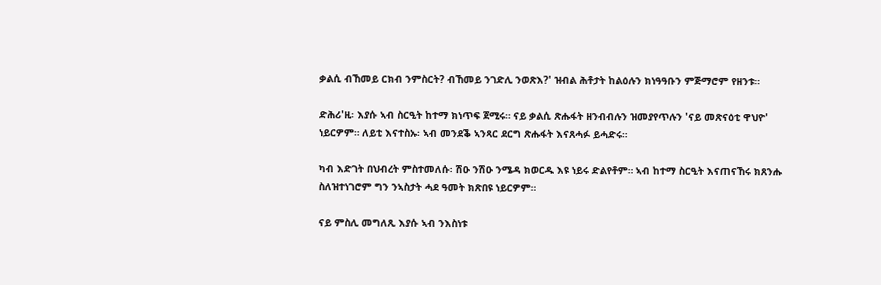ቃልሲ ብኸመይ ርክብ ንምስርት? ብኸመይ ንገድሊ ንወጽእ?' ዝብል ሕቶታት ከልዕሉን ክነዓዓቡን ምጅማሮም የዘንቱ።

ድሕሪ'ዚ፡ እያሱ ኣብ ስርዒት ከተማ ክነጥፍ ጀሚሩ። ናይ ቃልሲ ጽሑፋት ዘንብብሉን ዝመያየጥሉን 'ናይ መጽናዕቲ ዋህዮ' ነይርዎም። ለይቲ እናተስኡ፡ ኣብ መንደቕ ኣንጻር ደርግ ጽሑፋት እናጸሓፉ ይሓድሩ።

ካብ እድገት በህብረት ምስተመለሱ፡ ሽዑ ንሽዑ ንሜዳ ክወርዱ እዩ ነይሩ ድልየቶም። ኣብ ከተማ ስርዒት እናጠናኸሩ ክጸንሑ ስለዝተነገሮም ግን ንኣስታት ሓደ ዓመት ክጽበዩ ነይርዎም።

ናይ ምስሊ መግለጺ እያሱ ኣብ ንእስነቱ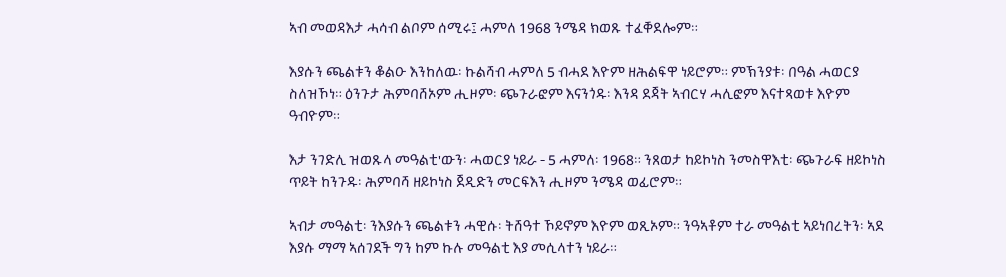ኣብ መወዳእታ ሓሳብ ልቦም ሰሚሩ፤ ሓምለ 1968 ንሜዳ ክወጹ ተፈቐደሎም።

እያሱን ጫልቱን ቆልዑ እንከለዉ፡ ኩልሻብ ሓምለ 5 ብሓደ እዮም ዘሕልፍዋ ነይሮም። ምኽንያቱ፡ በዓል ሓወርያ ስለዝኾነ። ዕንጉታ ሕምባሸኦም ሒዞም፡ ጭጉራፎም እናንጎዱ፡ እንዳ ደጃት ኣብርሃ ሓሊፎም እናተጻወቱ እዮም ዓብዮም።

እታ ንገድሊ ዝወጹላ መዓልቲ'ውን፡ ሓወርያ ነይራ - 5 ሓምለ፡ 1968። ንጸወታ ከይኮነስ ንመስዋእቲ፡ ጭጉራፍ ዘይኮነስ ጥይት ከንጉዱ፡ ሕምባሻ ዘይኮነስ ጀዲድን መርፍእን ሒዞም ንሜዳ ወፊሮም።

ኣብታ መዓልቲ፡ ንእያሱን ጫልቱን ሓዊሱ፡ ትሸዓተ ኾይኖም እዮም ወጺኦም። ንዓኣቶም ተራ መዓልቲ ኣይነበረትን፡ ኣደ እያሱ ማማ ኣሰገደች ግን ከም ኩሉ መዓልቲ እያ መሲላተን ነይራ።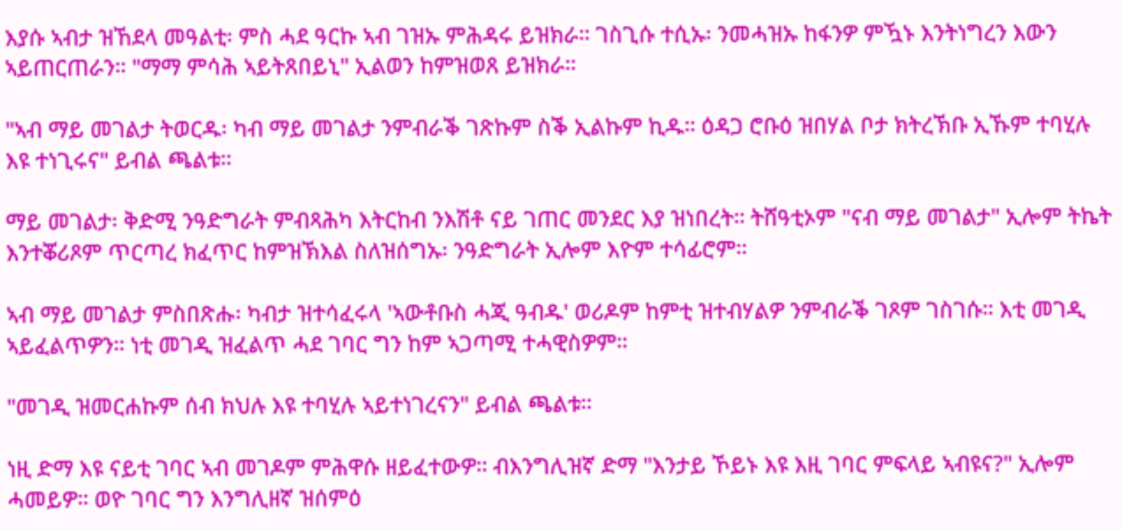እያሱ ኣብታ ዝኸደላ መዓልቲ፡ ምስ ሓደ ዓርኩ ኣብ ገዝኡ ምሕዳሩ ይዝክራ። ገስጊሱ ተሲኡ፡ ንመሓዝኡ ከፋንዎ ምዃኑ እንትነግረን እውን ኣይጠርጠራን። "ማማ ምሳሕ ኣይትጸበይኒ" ኢልወን ከምዝወጸ ይዝክራ።

"ኣብ ማይ መገልታ ትወርዱ፡ ካብ ማይ መገልታ ንምብራቕ ገጽኩም ስቕ ኢልኩም ኪዱ። ዕዳጋ ሮቡዕ ዝበሃል ቦታ ክትረኽቡ ኢኹም ተባሂሉ እዩ ተነጊሩና" ይብል ጫልቱ።

ማይ መገልታ፡ ቅድሚ ንዓድግራት ምብጻሕካ እትርከብ ንእሽቶ ናይ ገጠር መንደር እያ ዝነበረት። ትሸዓቲኦም "ናብ ማይ መገልታ" ኢሎም ትኬት እንተቖሪጾም ጥርጣረ ክፈጥር ከምዝኽእል ስለዝሰግኡ፡ ንዓድግራት ኢሎም እዮም ተሳፊሮም።

ኣብ ማይ መገልታ ምስበጽሑ፡ ካብታ ዝተሳፈሩላ 'ኣውቶቡስ ሓጂ ዓብዱ' ወሪዶም ከምቲ ዝተብሃልዎ ንምብራቕ ገጾም ገስገሱ። እቲ መገዲ ኣይፈልጥዎን። ነቲ መገዲ ዝፈልጥ ሓደ ገባር ግን ከም ኣጋጣሚ ተሓዊስዎም።

"መገዲ ዝመርሐኩም ሰብ ክህሉ እዩ ተባሂሉ ኣይተነገረናን" ይብል ጫልቱ።

ነዚ ድማ እዩ ናይቲ ገባር ኣብ መገዶም ምሕዋሱ ዘይፈተውዎ። ብእንግሊዝኛ ድማ "እንታይ ኾይኑ እዩ እዚ ገባር ምፍላይ ኣብዩና?" ኢሎም ሓመይዎ። ወዮ ገባር ግን እንግሊዘኛ ዝሰምዕ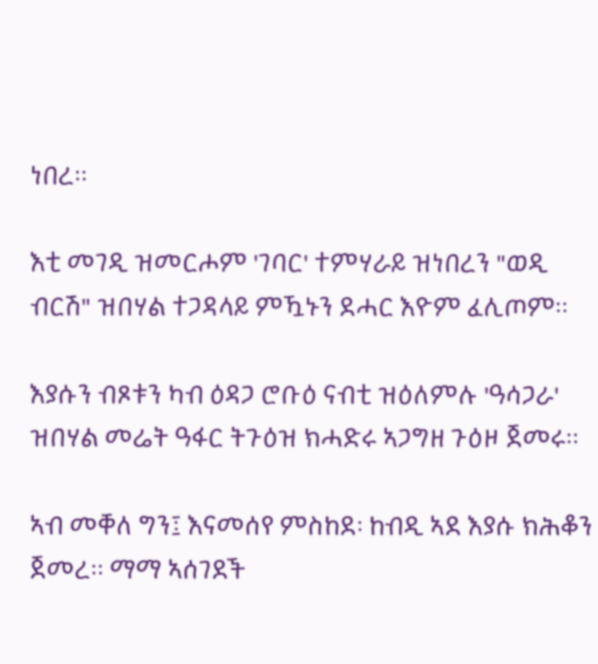ነበረ።

እቲ መገዲ ዝመርሖም 'ገባር' ተምሃራይ ዝነበረን "ወዲ ብርሽ" ዝበሃል ተጋዳላይ ምዃኑን ደሓር እዮም ፈሊጦም።

እያሱን ብጾቱን ካብ ዕዳጋ ሮቡዕ ናብቲ ዝዕለምሉ 'ዓሳጋራ' ዝበሃል መሬት ዓፋር ትጉዕዝ ክሓድሩ ኣጋግዘ ጉዕዞ ጀመሩ።

ኣብ መቐለ ግን፤ እናመሰየ ምስከደ፡ ከብዲ ኣደ እያሱ ክሕቆን ጀመረ። ማማ ኣሰገደች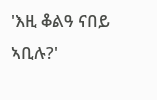'እዚ ቆልዓ ናበይ ኣቢሉ?'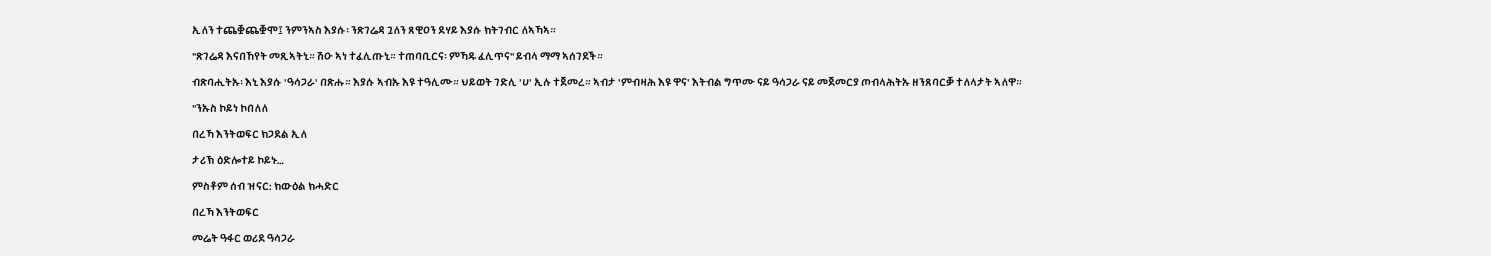ኢለን ተጨቛጨቛሞ፤ ንምንኣስ እያሱ፡ ንጽገሬዳ ጓለን ጸዊዐን ደሃይ እያሱ ክትገብር ለኣኻኣ።

"ጽገሬዳ እናበኸየት መጺኣትኒ። ሽዑ ኣነ ተፈሊጡኒ። ተጠባቢርና፡ ምኻዱ ፈሊጥና" ይብላ ማማ ኣሰገደች።

ብጽባሒትኡ፡ እኒ እያሱ 'ዓሳጋራ' በጽሑ። እያሱ ኣብኡ እዩ ተዓሊሙ። ህይወት ገድሊ 'ሀ' ኢሉ ተጀመረ። ኣብታ 'ምብዛሕ እዩ ዋና' እትብል ግጥሙ ናይ ዓሳጋራ ናይ መጀመርያ ጦብላሕትኡ ዘንጸባርቓ ተለላታት ኣለዋ።

"ንኡስ ኮይነ ኮበለለ

በረኻ እንትወፍር ክጋደል ኢለ

ታሪኽ ዕድሎተይ ኮይኑ…

ምስቶም ሰብ ዝናር: ክውዕል ክሓድር

በረኻ እንትወፍር

መሬት ዓፋር ወሪደ ዓሳጋራ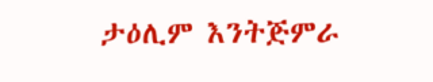ታዕሊም እንትጅምራ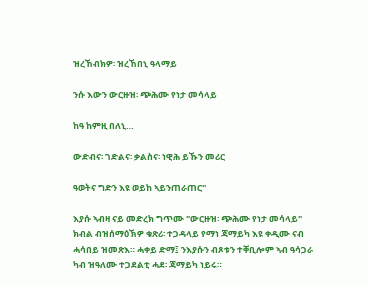ዝረኸብክዎ፡ ዝረኸበኒ ዓላማይ

ንሱ እውን ውርዙዝ፡ ጭሕሙ የነታ መሳላይ

ከዓ ከምዚ በለኒ…

ውድብና፡ ገድልና፡ ቃልስና፡ ነዊሕ ይኹን መሪር

ዓወትና ግድን እዩ ወይከ ኣይንጠራጠር"

እያሱ ኣብዛ ናይ መድረክ ግጥሙ "ውርዙዝ፡ ጭሕሙ የነታ መሳላይ" ክብል ብዝሰማዕኽዎ ቁጽሪ፡ ተጋዳላይ የማነ ጃማይካ እዩ ቀዲሙ ናብ ሓሳበይ ዝመጽእ። ሓቀይ ድማ፤ ንእያሱን ብጾቱን ተቐቢሎም ኣብ ዓሳጋራ ካብ ዝዓለሙ ተጋደልቲ ሓደ፡ ጃማይካ ነይሩ።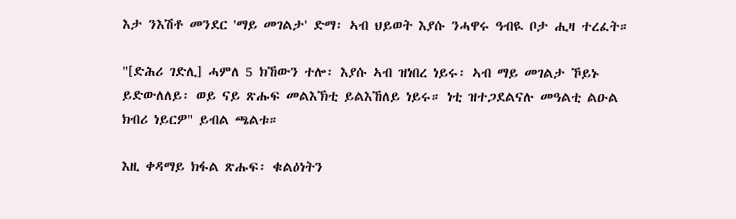እታ ንእሽቶ መንደር 'ማይ መገልታ' ድማ፡ ኣብ ህይወት እያሱ ንሓዋሩ ዓብዪ ቦታ ሒዛ ተረፈት።

"[ድሕሪ ገድሊ] ሓምለ 5 ክኸውን ተሎ፡ እያሱ ኣብ ዝነበረ ነይሩ፡ ኣብ ማይ መገልታ ኾይኑ ይድውለለይ፡ ወይ ናይ ጽሑፍ መልእኽቲ ይልእኸለይ ነይሩ። ነቲ ዝተጋደልናሉ መዓልቲ ልዑል ክብሪ ነይርዎ" ይብል ጫልቱ።

እዚ ቀዳማይ ክፋል ጽሑፍ፡ ቁልዕነትን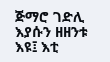ጅማሮ ገድሊ እያሱን ዘዘንቱ እዩ፤ እቲ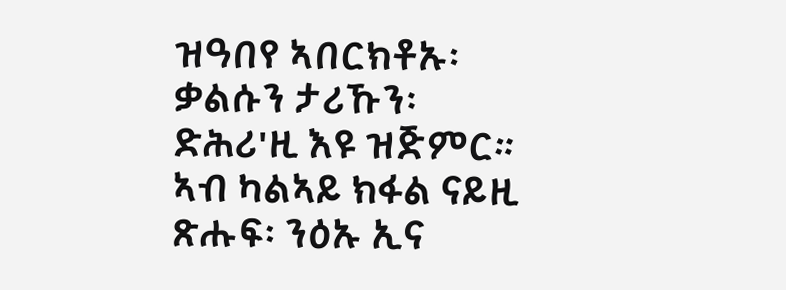ዝዓበየ ኣበርክቶኡ፡ ቃልሱን ታሪኹን፡ ድሕሪ'ዚ እዩ ዝጅምር። ኣብ ካልኣይ ክፋል ናይዚ ጽሑፍ፡ ንዕኡ ኢና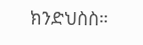ክንድህስስ።